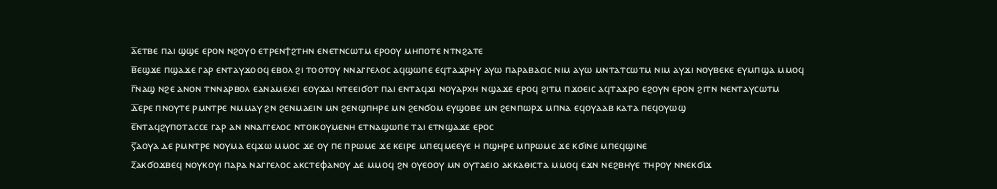ⲁ̅ⲉⲧⲃⲉ ⲡⲁⲓ ϣϣⲉ ⲉⲣⲟⲛ ⲛϩⲟⲩⲟ ⲉⲧⲣⲉⲛϯϩⲧⲏⲛ ⲉⲛⲉⲧⲛⲥⲱⲧⲙ ⲉⲣⲟⲟⲩ ⲙⲏⲡⲟⲧⲉ ⲛⲧⲛϩⲁⲧⲉ
ⲃ̅ⲉϣϫⲉ ⲡϣⲁϫⲉ ⲅⲁⲣ ⲉⲛⲧⲁⲩϫⲟⲟϥ ⲉⲃⲟⲗ ϩⲓ ⲧⲟⲟⲧⲟⲩ ⲛⲛⲁⲅⲅⲉⲗⲟⲥ ⲁϥϣⲱⲡⲉ ⲉϥⲧⲁϫⲣⲏⲩ ⲁⲩⲱ ⲡⲁⲣⲁⲃⲁⲥⲓⲥ ⲛⲓⲙ ⲁⲩⲱ ⲙⲛⲧⲁⲧⲥⲱⲧⲙ ⲛⲓⲙ ⲁⲩϫⲓ ⲛⲟⲩⲃⲉⲕⲉ ⲉⲩⲙⲡϣⲁ ⲙⲙⲟϥ
ⲅ̅ⲛⲁϣ ⲛϩⲉ ⲁⲛⲟⲛ ⲧⲛⲛⲁⲣⲃⲟⲗ ⲉⲁⲛⲁⲙⲉⲗⲉⲓ ⲉⲟⲩϫⲁⲓ ⲛⲧⲉⲉⲓϭⲟⲧ ⲡⲁⲓ ⲉⲛⲧⲁϥϫⲓ ⲛⲟⲩⲁⲣⲭⲏ ⲛϣⲁϫⲉ ⲉⲣⲟϥ ϩⲓⲧⲙ ⲡϫⲟⲉⲓⲥ ⲁϥⲧⲁϫⲣⲟ ⲉϩⲟⲩⲛ ⲉⲣⲟⲛ ϩⲓⲧⲛ ⲛⲉⲛⲧⲁⲩⲥⲱⲧⲙ
ⲇ̅ⲉⲣⲉ ⲡⲛⲟⲩⲧⲉ ⲣⲙⲛⲧⲣⲉ ⲛⲙⲙⲁⲩ ϩⲛ ϩⲉⲛⲙⲁⲉⲓⲛ ⲙⲛ ϩⲉⲛϣⲡⲏⲣⲉ ⲙⲛ ϩⲉⲛϭⲟⲙ ⲉⲩϣⲟⲃⲉ ⲙⲛ ϩⲉⲛⲡⲱⲣϫ ⲙⲡⲛⲁ ⲉϥⲟⲩⲁⲁⲃ ⲕⲁⲧⲁ ⲡⲉϥⲟⲩⲱϣ
ⲉ̅ⲛⲧⲁϥϩⲩⲡⲟⲧⲁⲥⲥⲉ ⲅⲁⲣ ⲁⲛ ⲛⲛⲁⲅⲅⲉⲗⲟⲥ ⲛⲧⲟⲓⲕⲟⲩⲙⲉⲛⲏ ⲉⲧⲛⲁϣⲱⲡⲉ ⲧⲁⲓ ⲉⲧⲛϣⲁϫⲉ ⲉⲣⲟⲥ
ⲋ̅ⲁⲟⲩⲁ ⲇⲉ ⲣⲙⲛⲧⲣⲉ ⲛⲟⲩⲙⲁ ⲉϥϫⲱ ⲙⲙⲟⲥ ϫⲉ ⲟⲩ ⲡⲉ ⲡⲣⲱⲙⲉ ϫⲉ ⲕⲉⲓⲣⲉ ⲙⲡⲉϥⲙⲉⲉⲩⲉ ⲏ ⲡϣⲏⲣⲉ ⲙⲡⲣⲱⲙⲉ ϫⲉ ⲕϭⲓⲛⲉ ⲙⲡⲉϥϣⲓⲛⲉ
ⲍ̅ⲁⲕϭⲟϫⲃⲉϥ ⲛⲟⲩⲕⲟⲩⲓ ⲡⲁⲣⲁ ⲛⲁⲅⲅⲉⲗⲟⲥ ⲁⲕⲥⲧⲉⲫⲁⲛⲟⲩ ⲇⲉ ⲙⲙⲟϥ ϩⲛ ⲟⲩⲉⲟⲟⲩ ⲙⲛ ⲟⲩⲧⲁⲉⲓⲟ ⲁⲕⲕⲁⲑⲓⲥⲧⲁ ⲙⲙⲟϥ ⲉϫⲛ ⲛⲉϩⲃⲏⲩⲉ ⲧⲏⲣⲟⲩ ⲛⲛⲉⲕϭⲓϫ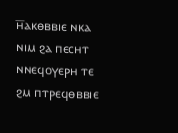ⲏ̅ⲁⲕⲑⲃⲃⲓⲉ ⲛⲕⲁ ⲛⲓⲙ ϩⲁ ⲡⲉⲥⲏⲧ ⲛⲛⲉϥⲟⲩⲉⲣⲏ ⲧⲉ ϩⲙ ⲡⲧⲣⲉϥⲑⲃⲃⲓⲉ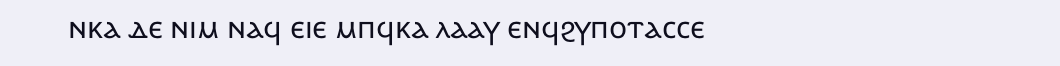ⲛⲕⲁ ⲇⲉ ⲛⲓⲙ ⲛⲁϥ ⲉⲓⲉ ⲙⲡϥⲕⲁ ⲗⲁⲁⲩ ⲉⲛϥϩⲩⲡⲟⲧⲁⲥⲥⲉ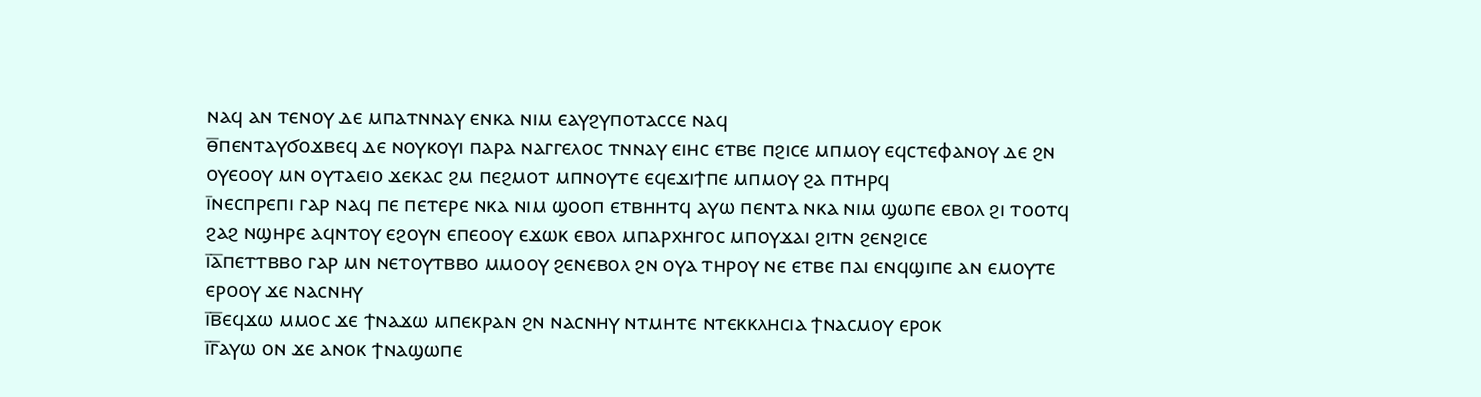ⲛⲁϥ ⲁⲛ ⲧⲉⲛⲟⲩ ⲇⲉ ⲙⲡⲁⲧⲛⲛⲁⲩ ⲉⲛⲕⲁ ⲛⲓⲙ ⲉⲁⲩϩⲩⲡⲟⲧⲁⲥⲥⲉ ⲛⲁϥ
ⲑ̅ⲡⲉⲛⲧⲁⲩϭⲟϫⲃⲉϥ ⲇⲉ ⲛⲟⲩⲕⲟⲩⲓ ⲡⲁⲣⲁ ⲛⲁⲅⲅⲉⲗⲟⲥ ⲧⲛⲛⲁⲩ ⲉⲓⲏⲥ ⲉⲧⲃⲉ ⲡϩⲓⲥⲉ ⲙⲡⲙⲟⲩ ⲉϥⲥⲧⲉⲫⲁⲛⲟⲩ ⲇⲉ ϩⲛ ⲟⲩⲉⲟⲟⲩ ⲙⲛ ⲟⲩⲧⲁⲉⲓⲟ ϫⲉⲕⲁⲥ ϩⲙ ⲡⲉϩⲙⲟⲧ ⲙⲡⲛⲟⲩⲧⲉ ⲉϥⲉϫⲓϯⲡⲉ ⲙⲡⲙⲟⲩ ϩⲁ ⲡⲧⲏⲣϥ
ⲓ̅ⲛⲉⲥⲡⲣⲉⲡⲓ ⲅⲁⲣ ⲛⲁϥ ⲡⲉ ⲡⲉⲧⲉⲣⲉ ⲛⲕⲁ ⲛⲓⲙ ϣⲟⲟⲡ ⲉⲧⲃⲏⲏⲧϥ ⲁⲩⲱ ⲡⲉⲛⲧⲁ ⲛⲕⲁ ⲛⲓⲙ ϣⲱⲡⲉ ⲉⲃⲟⲗ ϩⲓ ⲧⲟⲟⲧϥ ϩⲁϩ ⲛϣⲏⲣⲉ ⲁϥⲛⲧⲟⲩ ⲉϩⲟⲩⲛ ⲉⲡⲉⲟⲟⲩ ⲉϫⲱⲕ ⲉⲃⲟⲗ ⲙⲡⲁⲣⲭⲏⲅⲟⲥ ⲙⲡⲟⲩϫⲁⲓ ϩⲓⲧⲛ ϩⲉⲛϩⲓⲥⲉ
ⲓ̅ⲁ̅ⲡⲉⲧⲧⲃⲃⲟ ⲅⲁⲣ ⲙⲛ ⲛⲉⲧⲟⲩⲧⲃⲃⲟ ⲙⲙⲟⲟⲩ ϩⲉⲛⲉⲃⲟⲗ ϩⲛ ⲟⲩⲁ ⲧⲏⲣⲟⲩ ⲛⲉ ⲉⲧⲃⲉ ⲡⲁⲓ ⲉⲛϥϣⲓⲡⲉ ⲁⲛ ⲉⲙⲟⲩⲧⲉ ⲉⲣⲟⲟⲩ ϫⲉ ⲛⲁⲥⲛⲏⲩ
ⲓ̅ⲃ̅ⲉϥϫⲱ ⲙⲙⲟⲥ ϫⲉ ϯⲛⲁϫⲱ ⲙⲡⲉⲕⲣⲁⲛ ϩⲛ ⲛⲁⲥⲛⲏⲩ ⲛⲧⲙⲏⲧⲉ ⲛⲧⲉⲕⲕⲗⲏⲥⲓⲁ ϯⲛⲁⲥⲙⲟⲩ ⲉⲣⲟⲕ
ⲓ̅ⲅ̅ⲁⲩⲱ ⲟⲛ ϫⲉ ⲁⲛⲟⲕ ϯⲛⲁϣⲱⲡⲉ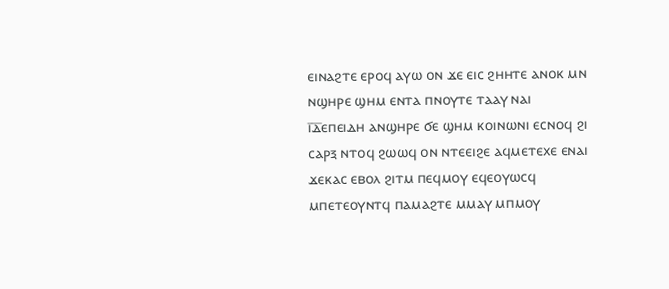ⲉⲓⲛⲁϩⲧⲉ ⲉⲣⲟϥ ⲁⲩⲱ ⲟⲛ ϫⲉ ⲉⲓⲥ ϩⲏⲏⲧⲉ ⲁⲛⲟⲕ ⲙⲛ ⲛϣⲏⲣⲉ ϣⲏⲙ ⲉⲛⲧⲁ ⲡⲛⲟⲩⲧⲉ ⲧⲁⲁⲩ ⲛⲁⲓ
ⲓ̅ⲇ̅ⲉⲡⲉⲓⲇⲏ ⲁⲛϣⲏⲣⲉ ϭⲉ ϣⲏⲙ ⲕⲟⲓⲛⲱⲛⲓ ⲉⲥⲛⲟϥ ϩⲓ ⲥⲁⲣⲝ ⲛⲧⲟϥ ϩⲱⲱϥ ⲟⲛ ⲛⲧⲉⲉⲓϩⲉ ⲁϥⲙⲉⲧⲉⲭⲉ ⲉⲛⲁⲓ ϫⲉⲕⲁⲥ ⲉⲃⲟⲗ ϩⲓⲧⲙ ⲡⲉϥⲙⲟⲩ ⲉϥⲉⲟⲩⲱⲥϥ ⲙⲡⲉⲧⲉⲟⲩⲛⲧϥ ⲡⲁⲙⲁϩⲧⲉ ⲙⲙⲁⲩ ⲙⲡⲙⲟⲩ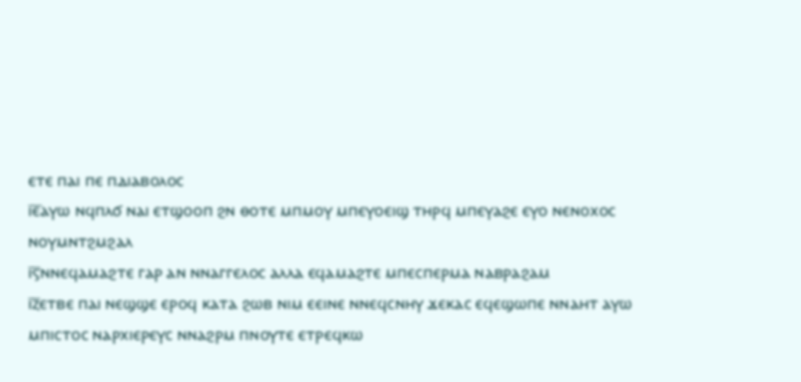ⲉⲧⲉ ⲡⲁⲓ ⲡⲉ ⲡⲇⲓⲁⲃⲟⲗⲟⲥ
ⲓ̅ⲉ̅ⲁⲩⲱ ⲛϥⲡⲗϭ ⲛⲁⲓ ⲉⲧϣⲟⲟⲡ ϩⲛ ⲑⲟⲧⲉ ⲙⲡⲙⲟⲩ ⲙⲡⲉⲩⲟⲉⲓϣ ⲧⲏⲣϥ ⲙⲡⲉⲩⲁϩⲉ ⲉⲩⲟ ⲛⲉⲛⲟⲭⲟⲥ ⲛⲟⲩⲙⲛⲧϩⲙϩⲁⲗ
ⲓ̅ⲋ̅ⲛⲛⲉϥⲁⲙⲁϩⲧⲉ ⲅⲁⲣ ⲁⲛ ⲛⲛⲁⲅⲅⲉⲗⲟⲥ ⲁⲗⲗⲁ ⲉϥⲁⲙⲁϩⲧⲉ ⲙⲡⲉⲥⲡⲉⲣⲙⲁ ⲛⲁⲃⲣⲁϩⲁⲙ
ⲓ̅ⲍ̅ⲉⲧⲃⲉ ⲡⲁⲓ ⲛⲉϣϣⲉ ⲉⲣⲟϥ ⲕⲁⲧⲁ ϩⲱⲃ ⲛⲓⲙ ⲉⲉⲓⲛⲉ ⲛⲛⲉϥⲥⲛⲏⲩ ϫⲉⲕⲁⲥ ⲉϥⲉϣⲱⲡⲉ ⲛⲛⲁⲏⲧ ⲁⲩⲱ ⲙⲡⲓⲥⲧⲟⲥ ⲛⲁⲣⲭⲓⲉⲣⲉⲩⲥ ⲛⲛⲁϩⲣⲙ ⲡⲛⲟⲩⲧⲉ ⲉⲧⲣⲉϥⲕⲱ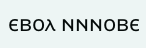ⲉⲃⲟⲗ ⲛⲛⲛⲟⲃⲉ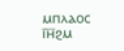ⲙⲡⲗⲁⲟⲥ
ⲓ̅ⲏ̅ϩⲙ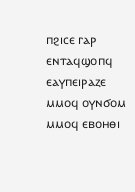ⲡϩⲓⲥⲉ ⲅⲁⲣ ⲉⲛⲧⲁϥϣⲟⲡϥ ⲉⲁⲩⲡⲉⲓⲣⲁⲍⲉ ⲙⲙⲟϥ ⲟⲩⲛϭⲟⲙ ⲙⲙⲟϥ ⲉⲃⲟⲏⲑⲓ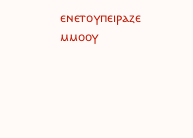ⲉⲛⲉⲧⲟⲩⲡⲉⲓⲣⲁⲍⲉ ⲙⲙⲟⲟⲩ